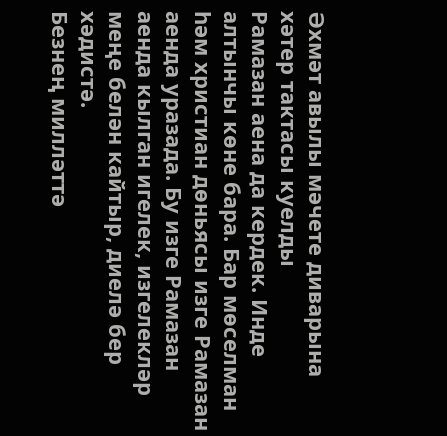Әхмәт авылы мәчете диварына хәтер тактасы куелды
Рамазан аена да кердек. Инде алтынчы көне бара. Бар мөселман һәм христиан дөньясы изге Рамазан аенда уразада. Бу изге Рамазан аенда кылган игелек, изгелекләр меңе белән кайтыр, диелә бер хәдистә.
Безнең милләттә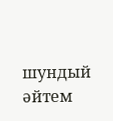шундый әйтем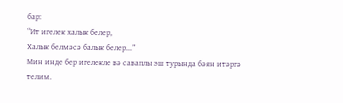бар:
“Ит игелек халык белер,
Халык белмәсә балык белер...”
Мин инде бер игелекле вә саваплы эш турында бәян итәргә телим.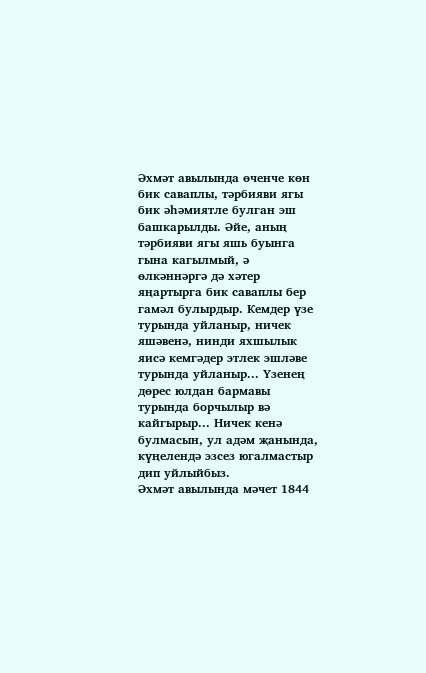Әхмәт авылында өченче көн бик саваплы, тәрбияви ягы бик әһәмиятле булган эш башкарылды. Әйе, аның тәрбияви ягы яшь буынга гына кагылмый, ә өлкәннәргә дә хәтер яңартырга бик саваплы бер гамәл булырдыр. Кемдер үзе турында уйланыр, ничек яшәвенә, нинди яхшылык яисә кемгәдер этлек эшләве турында уйланыр... Үзенең дөрес юлдан бармавы турында борчылыр вә кайгырыр... Ничек кенә булмасын, ул адәм җанында, күңелендә эзсез югалмастыр дип уйлыйбыз.
Әхмәт авылында мәчет 1844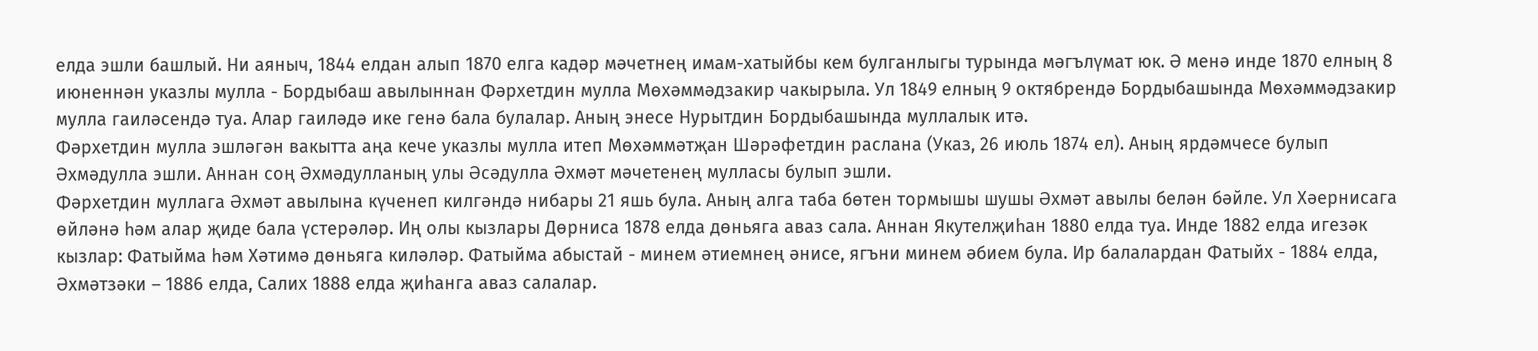елда эшли башлый. Ни аяныч, 1844 елдан алып 1870 елга кадәр мәчетнең имам-хатыйбы кем булганлыгы турында мәгълүмат юк. Ә менә инде 1870 елның 8 июненнән указлы мулла - Бордыбаш авылыннан Фәрхетдин мулла Мөхәммәдзакир чакырыла. Ул 1849 елның 9 октябрендә Бордыбашында Мөхәммәдзакир мулла гаиләсендә туа. Алар гаиләдә ике генә бала булалар. Аның энесе Нурытдин Бордыбашында муллалык итә.
Фәрхетдин мулла эшләгән вакытта аңа кече указлы мулла итеп Мөхәммәтҗан Шәрәфетдин раслана (Указ, 26 июль 1874 ел). Аның ярдәмчесе булып Әхмәдулла эшли. Аннан соң Әхмәдулланың улы Әсәдулла Әхмәт мәчетенең мулласы булып эшли.
Фәрхетдин муллага Әхмәт авылына күченеп килгәндә нибары 21 яшь була. Аның алга таба бөтен тормышы шушы Әхмәт авылы белән бәйле. Ул Хәернисага өйләнә һәм алар җиде бала үстерәләр. Иң олы кызлары Дөрниса 1878 елда дөньяга аваз сала. Аннан Якутелҗиһан 1880 елда туа. Инде 1882 елда игезәк кызлар: Фатыйма һәм Хәтимә дөньяга киләләр. Фатыйма абыстай - минем әтиемнең әнисе, ягъни минем әбием була. Ир балалардан Фатыйх - 1884 елда, Әхмәтзәки – 1886 елда, Салих 1888 елда җиһанга аваз салалар.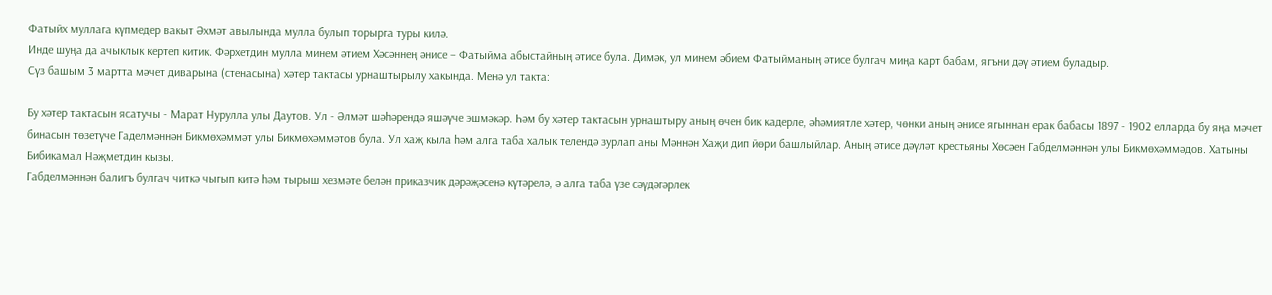Фатыйх муллага күпмедер вакыт Әхмәт авылында мулла булып торырга туры килә.
Инде шуңа да ачыклык кертеп китик. Фәрхетдин мулла минем әтием Хәсәннең әнисе – Фатыйма абыстайның әтисе була. Димәк, ул минем әбием Фатыйманың әтисе булгач миңа карт бабам, ягъни дәү әтием буладыр.
Сүз башым 3 мартта мәчет диварына (стенасына) хәтер тактасы урнаштырылу хакында. Менә ул такта:

Бу хәтер тактасын ясатучы - Марат Нурулла улы Даутов. Ул - Әлмәт шәһәрендә яшәүче эшмәкәр. Һәм бу хәтер тактасын урнаштыру аның өчен бик кадерле, әһәмиятле хәтер, чөнки аның әнисе ягыннан ерак бабасы 1897 - 1902 елларда бу яңа мәчет бинасын төзетүче Гаделмәннән Бикмөхәммәт улы Бикмөхәммәтов була. Ул хаҗ кыла һәм алга таба халык телендә зурлап аны Мәннән Хаҗи дип йөри башлыйлар. Аның әтисе дәүләт крестьяны Хөсәен Габделмәннән улы Бикмөхәммәдов. Хатыны Бибикамал Нәҗметдин кызы.
Габделмәннән балигъ булгач читкә чыгып китә һәм тырыш хезмәте белән приказчик дәрәҗәсенә күтәрелә, ә алга таба үзе сәүдәгәрлек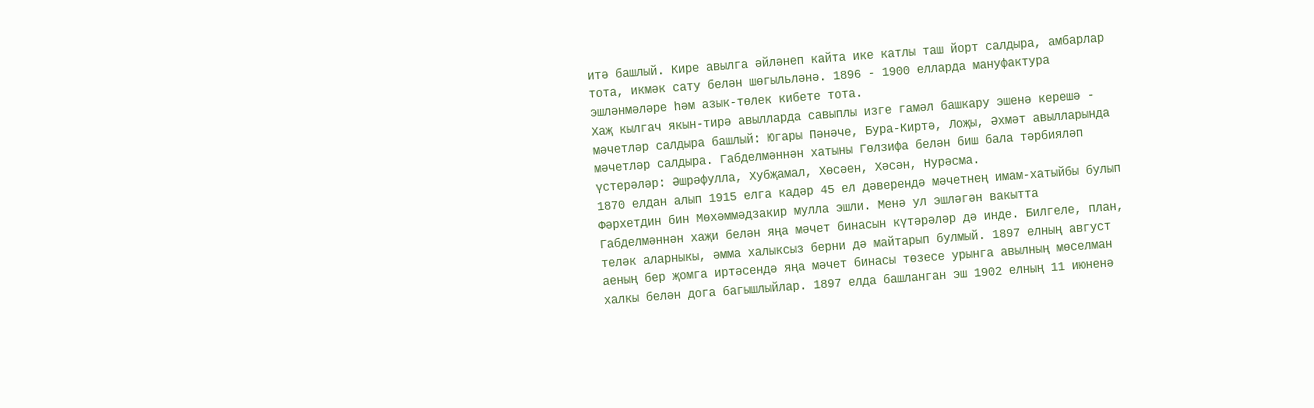итә башлый. Кире авылга әйләнеп кайта ике катлы таш йорт салдыра, амбарлар тота, икмәк сату белән шөгыльләнә. 1896 - 1900 елларда мануфактура эшләнмәләре һәм азык-төлек кибете тота.
Хаҗ кылгач якын-тирә авылларда савыплы изге гамәл башкару эшенә керешә - мәчетләр салдыра башлый: Югары Пәнәче, Бура-Киртә, Лоҗы, Әхмәт авылларында мәчетләр салдыра. Габделмәннән хатыны Гөлзифа белән биш бала тәрбияләп үстерәләр: Әшрәфулла, Хубҗамал, Хөсәен, Хәсән, Нурәсма.
1870 елдан алып 1915 елга кадәр 45 ел дәверендә мәчетнең имам-хатыйбы булып Фәрхетдин бин Мөхәммәдзакир мулла эшли. Менә ул эшләгән вакытта Габделмәннән хаҗи белән яңа мәчет бинасын күтәрәләр дә инде. Билгеле, план, теләк аларныкы, әмма халыксыз берни дә майтарып булмый. 1897 елның август аеның бер җомга иртәсендә яңа мәчет бинасы төзесе урынга авылның мөселман халкы белән дога багышлыйлар. 1897 елда башланган эш 1902 елның 11 июненә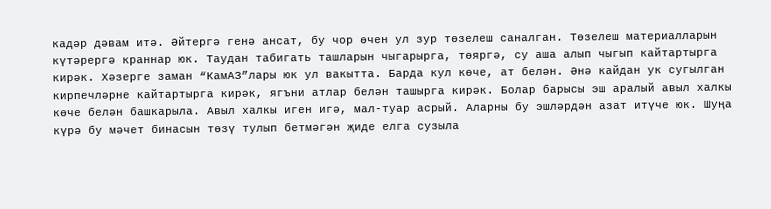кадәр дәвам итә. Әйтергә генә ансат, бу чор өчен ул зур төзелеш саналган. Төзелеш материалларын күтәрергә краннар юк. Таудан табигать ташларын чыгарырга, төяргә, су аша алып чыгып кайтартырга кирәк. Хәзерге заман “КамАЗ”лары юк ул вакытта. Барда кул көче, ат белән. Әнә кайдан ук сугылган кирпечләрне кайтартырга кирәк, ягъни атлар белән ташырга кирәк. Болар барысы эш аралый авыл халкы көче белән башкарыла. Авыл халкы иген игә, мал-туар асрый. Аларны бу эшләрдән азат итүче юк. Шуңа күрә бу мәчет бинасын төзү тулып бетмәгән җиде елга сузыла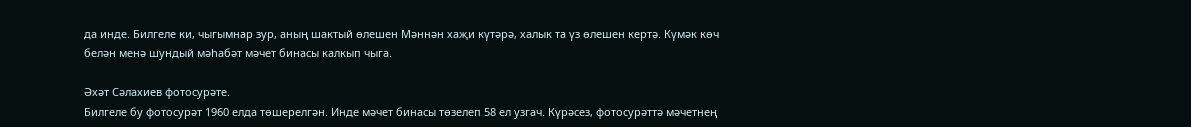да инде. Билгеле ки, чыгымнар зур, аның шактый өлешен Мәннән хаҗи күтәрә, халык та үз өлешен кертә. Күмәк көч белән менә шундый мәһабәт мәчет бинасы калкып чыга.

Әхәт Сәлахиев фотосурәте.
Билгеле бу фотосурәт 1960 елда төшерелгән. Инде мәчет бинасы төзелеп 58 ел узгач. Күрәсез, фотосурәттә мәчетнең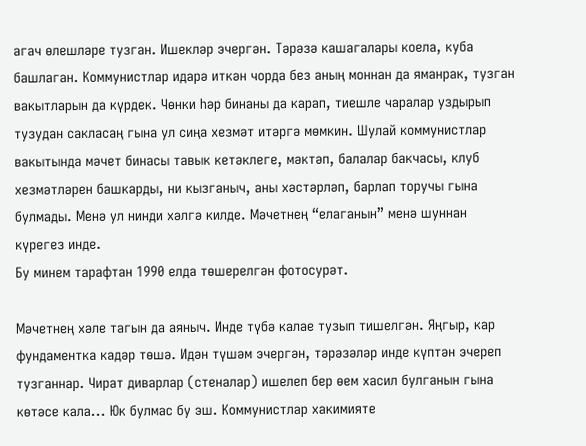агач өлешләре тузган. Ишекләр эчергән. Тәрәзә кашагалары коела, куба башлаган. Коммунистлар идарә иткән чорда без аның моннан да яманрак, тузган вакытларын да күрдек. Чөнки һәр бинаны да карап, тиешле чаралар уздырып тузудан сакласаң гына ул сиңа хезмәт итәргә мөмкин. Шулай коммунистлар вакытында мәчет бинасы тавык кетәклеге, мәктәп, балалар бакчасы, клуб хезмәтләрен башкарды, ни кызганыч, аны хәстәрләп, барлап торучы гына булмады. Менә ул нинди хәлгә килде. Мәчетнең “елаганын” менә шуннан күрегез инде.
Бу минем тарафтан 1990 елда төшерелгән фотосурәт.

Мәчетнең хәле тагын да аяныч. Инде түбә калае тузып тишелгән. Яңгыр, кар фундаментка кадәр төшә. Идән түшәм эчергән, тәрәзәләр инде күптән эчереп тузганнар. Чират диварлар (стеналар) ишелеп бер өем хасил булганын гына көтәсе кала... Юк булмас бу эш. Коммунистлар хакимияте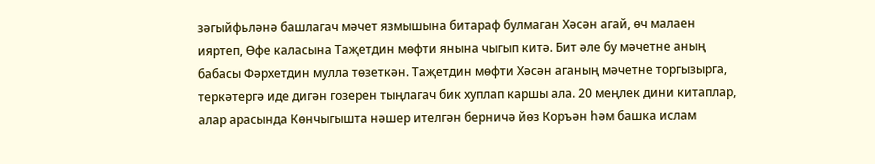зәгыйфьләнә башлагач мәчет язмышына битараф булмаган Хәсән агай, өч малаен ияртеп, Өфе каласына Таҗетдин мөфти янына чыгып китә. Бит әле бу мәчетне аның бабасы Фәрхетдин мулла төзеткән. Таҗетдин мөфти Хәсән аганың мәчетне торгызырга, теркәтергә иде дигән гозерен тыңлагач бик хуплап каршы ала. 20 меңлек дини китаплар, алар арасында Көнчыгышта нәшер ителгән берничә йөз Коръән һәм башка ислам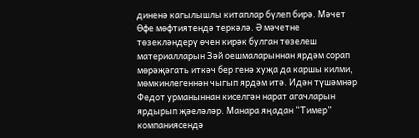диненә кагылышлы китаплар бүлеп бирә. Мәчет Өфе мөфтиятендә теркәлә. Ә мәчетне төзекләндерү өчен кирәк булган төзелеш материалларын Зәй оешмаларыннан ярдәм сорап мөрәҗәгать иткәч бер генә хуҗа да каршы килми, мөмкинлегеннән чыгып ярдәм итә. Идән түшәмнәр Федот урманыннан киселгән нарат агачларын ярдырып җәеләләр. Манара яңадан “Тимер” компаниясендә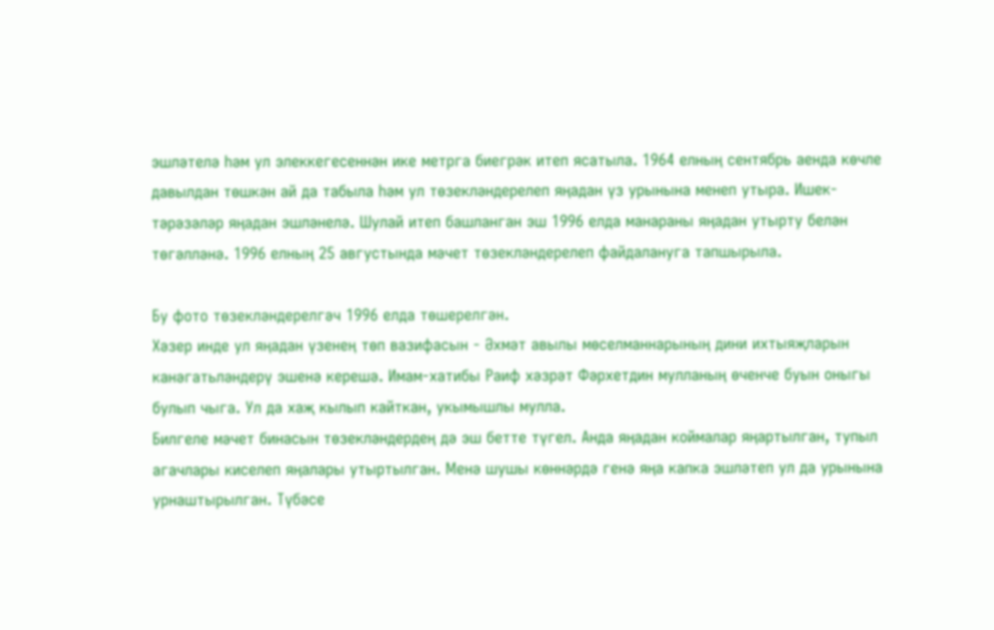эшләтелә һәм ул элеккегесеннән ике метрга биегрәк итеп ясатыла. 1964 елның сентябрь аенда көчле давылдан төшкән ай да табыла һәм ул төзекләндерелеп яңадан үз урынына менеп утыра. Ишек-тәрәзәләр яңадан эшләнелә. Шулай итеп башланган эш 1996 елда манараны яңадан утырту белән төгәлләнә. 1996 елның 25 августында мәчет төзекләндерелеп файдалануга тапшырыла.

Бу фото төзекләндерелгәч 1996 елда төшерелгән.
Хәзер инде ул яңадан үзенең төп вазифасын - Әхмәт авылы мөселманнарының дини ихтыяҗларын канәгатьләндерү эшенә керешә. Имам-хатибы Раиф хәзрәт Фәрхетдин мулланың өченче буын оныгы булып чыга. Ул да хаҗ кылып кайткан, укымышлы мулла.
Билгеле мәчет бинасын төзекләндердең дә эш бетте түгел. Анда яңадан коймалар яңартылган, тупыл агачлары киселеп яңалары утыртылган. Менә шушы көннәрдә генә яңа капка эшләтеп ул да урынына урнаштырылган. Түбәсе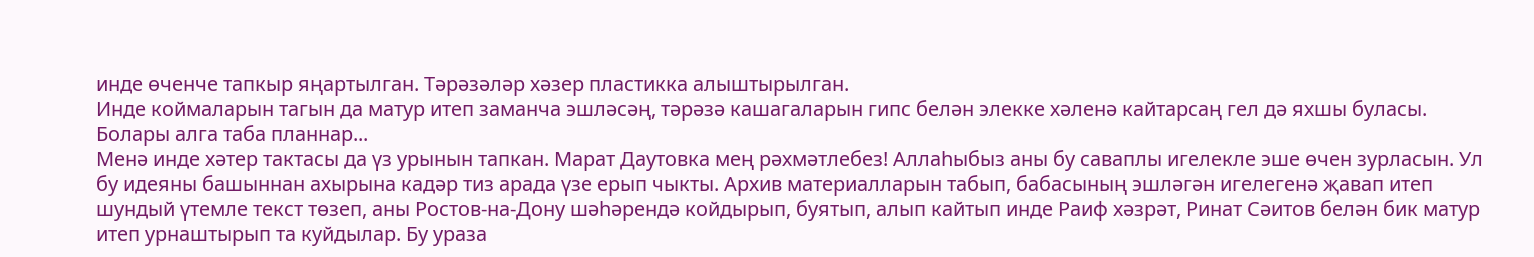инде өченче тапкыр яңартылган. Тәрәзәләр хәзер пластикка алыштырылган.
Инде коймаларын тагын да матур итеп заманча эшләсәң, тәрәзә кашагаларын гипс белән элекке хәленә кайтарсаң гел дә яхшы буласы. Болары алга таба планнар...
Менә инде хәтер тактасы да үз урынын тапкан. Марат Даутовка мең рәхмәтлебез! Аллаһыбыз аны бу саваплы игелекле эше өчен зурласын. Ул бу идеяны башыннан ахырына кадәр тиз арада үзе ерып чыкты. Архив материалларын табып, бабасының эшләгән игелегенә җавап итеп шундый үтемле текст төзеп, аны Ростов-на-Дону шәһәрендә койдырып, буятып, алып кайтып инде Раиф хәзрәт, Ринат Сәитов белән бик матур итеп урнаштырып та куйдылар. Бу ураза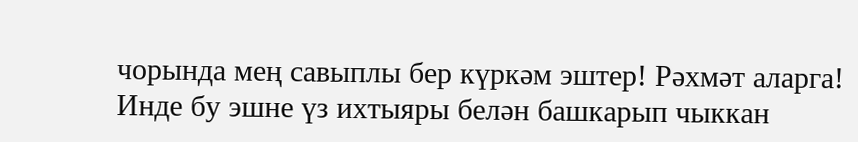чорында мең савыплы бер күркәм эштер! Рәхмәт аларга!
Инде бу эшне үз ихтыяры белән башкарып чыккан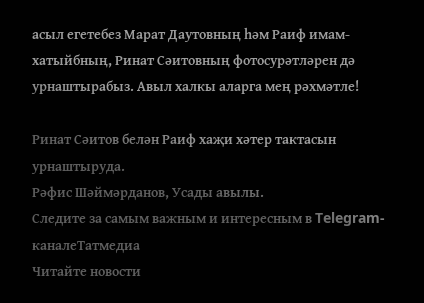асыл егетебез Марат Даутовның һәм Раиф имам-хатыйбның, Ринат Сәитовның фотосурәтләрен дә урнаштырабыз. Авыл халкы аларга мең рәхмәтле!

Ринат Сәитов белән Раиф хаҗи хәтер тактасын урнаштыруда.
Рәфис Шәймәрданов, Усады авылы.
Следите за самым важным и интересным в Telegram-каналеТатмедиа
Читайте новости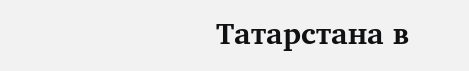Татарстана в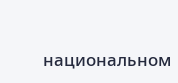национальном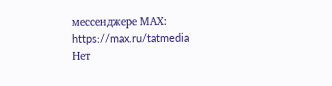мессенджере MАХ: https://max.ru/tatmedia
Нет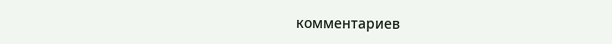комментариев